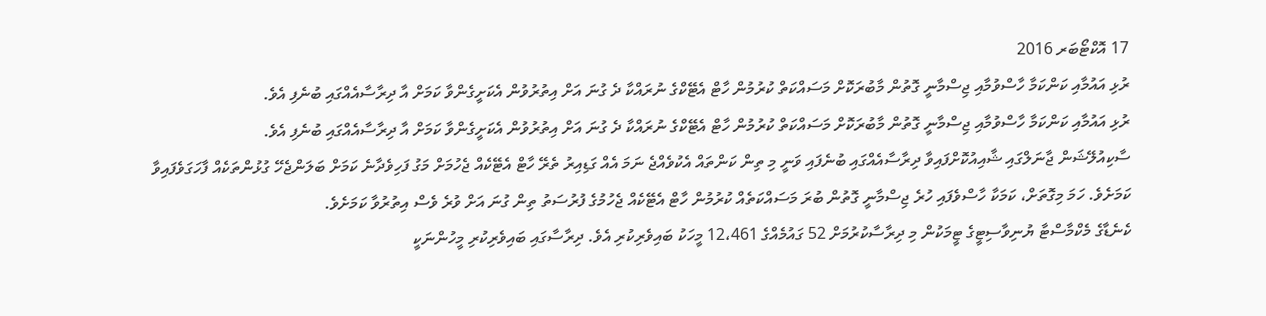17 އޮކްޓޯބަރ 2016
ރުޅި އައުމާއި ކަންކަމާ ހާސްވުމާއި ޖިސްމާނީ ގޮތުން މާބުރަކޮށް މަސައްކަތް ކުރުމުން ހާޓް އެޓޭކްގެ ނުރައްކާ ދެ ގުނަ އަށް އިތުރުވުން އެކަށީގެންވާ ކަމަށް އާ ދިރާސާއެއްގައި ބުނެފި އެވެ.
ރުޅި އައުމާއި ކަންކަމާ ހާސްވުމާއި ޖިސްމާނީ ގޮތުން މާބުރަކޮށް މަސައްކަތް ކުރުމުން ހާޓް އެޓޭކްގެ ނުރައްކާ ދެ ގުނަ އަށް އިތުރުވުން އެކަށީގެންވާ ކަމަށް އާ ދިރާސާއެއްގައި ބުނެފި އެވެ.
ސާކިއުލޭޝަން ޖާނަލްގައި ޝާއިއުކޮށްފައިވާ ދިރާސާއެއްގައި ބުނެފައި ވަނީ މި ތިން ކަންތައް އެކުވެއްޖެ ނަމަ އެއް ގަޑިއިރު ތެރޭ ހާޓް އެޓޭކެއް ޖެހުމަށް މަގު ފަހިވެދާނެ ކަމަށް ބަލަންޖެހޭ ގުޅުންތަކެއް ފާހަގަވެފައިވާ ކަމަށެވެ. ހަމަ މިގޮތަށް، ކަމަކާ ހާސްވެފައި ހުރެ ޖިސްމާނީ ގޮތުން ބުރަ މަސައްކަތެއް ކުރުމުން ހާޓް އެޓޭކެއް ޖެހުމުގެ ފުރުސަތު ތިން ގުނަ އަށް ވުރެ ވެސް އިތުރުވާ ކަމަށެވެ.
ކެނެޑާގެ މެކްމާސްޓާ ޔުނިވާސިޓީގެ ޓީމަކުން މި ދިރާސާކުރުމަށް 52 ގައުމެއްގެ 12،461 މީހަކު ބައިވެރިކުރި އެވެ. ދިރާސާގައި ބައިވެރިކުރި މީހުންނަކީ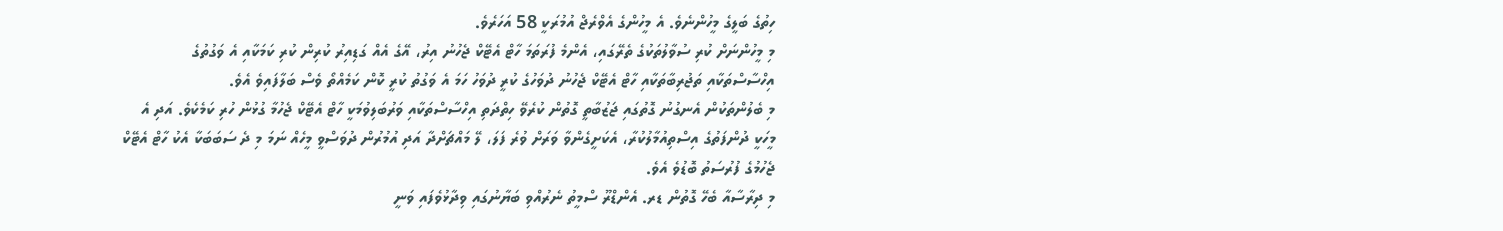ހިތުގެ ބަލީގެ މީހުންނެވެ. އެ މީހުންގެ އެވްރެޖް އުމުރަކީ 58 އަހަރެވެ.
މި މީހުންނަށް ކުރި ސުވާލުތަކުގެ ތެރޭގައި، އެންމެ ފުރަތަމަ ހާޓް އެޓޭކް ޖެހުނު އިރު، އޭގެ އެއް ގަޑިއިރު ކުރިން ކުރި ކަމަކާއި އެ ވަގުތުގެ އިހްސާސްތަކާއި ތަޖުރިބާތަކާއި ހާޓް އެޓޭކް ޖެހުނު ދުވަހުގެ ކުރީ ދުވަހު ހަމަ އެ ވަގުތު ކުރީ ކޮން ކަމެއްތޯ ވެސް ބަލާފައިވެ އެވެ.
މި ބެލުންތަކުން އެނގުނު ގޮތުގައި ޖަޒުބާތީ ގޮތުން ކުރެވޭ ހިތްދަތި އިހްސާސްތަކާއި ވަރުބަލިވުމަކީ ހާޓް އެޓޭކް ޖެހުމާ ގުޅުން ހުރި ކަމެކެވެ. އަދި އެ މީހަކީ ދުންފަތުގެ އިސްތިއުމާލުކުރާ، އެކަށީގެންވާ ވަރަށް ވުރެ ފަލަ، ލޭ މައްޗަށްދާ އަދި އުމުރުން ދުވަސްވީ މީހެއް ނަމަ މި ދެ ސަބަބަކާ އެކު ހާޓް އެޓޭކް ޖެހުމުގެ ފުރުސަތު ބޮޑުވެ އެވެ.
މި ދިރާސާއާ ބެހޭ ގޮތުން ޑރ. އެންޑްރޫ ސްމީތު ނެރުއްވި ބަޔާނުގައި ވިދާޅުވެފައި ވަނީ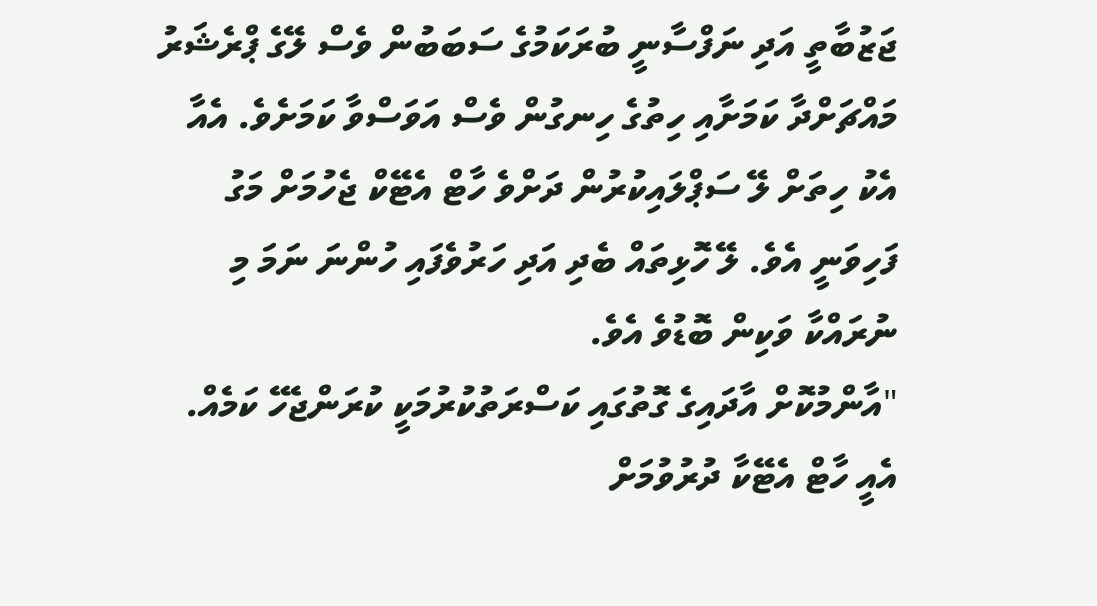ޖަޒުބާތީ އަދި ނަފްސާނީ ބުރަކަމުގެ ސަބަބުން ވެސް ލޭގެ ޕްރެޝަރު މައްޗަށްދާ ކަމަށާއި ހިތުގެ ހިނގުން ވެސް އަވަސްވާ ކަމަށެވެ. އެއާ އެކު ހިތަށް ލޭ ސަޕްލައިކުރުން ދަށްވެ ހާޓް އެޓޭކް ޖެހުމަށް މަގު ފަހިވަނީ އެވެ. ލޭ ހޮޅިތައް ބެދި އަދި ހަރުވެފައި ހުންނަ ނަމަ މި ނުރައްކާ ވަކިން ބޮޑުވެ އެވެ.
"އާންމުކޮށް އާދައިގެ ގޮތުގައި ކަސްރަތުކުރުމަކީ ކުރަންޖެހޭ ކަމެއް. އެއީ ހާޓް އެޓޭކާ ދުރުވުމަށް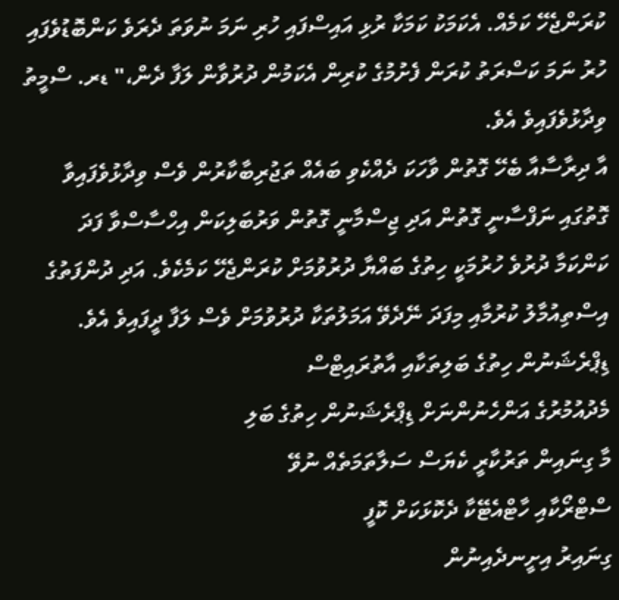ކުރަންޖެހޭ ކަމެއް. އެކަމަކު ކަމަކާ ރުޅި އައިސްފައި ހުރި ނަމަ ނުވަތަ ދެރަވެ ކަންބޮޑުވެފައި ހުރު ނަމަ ކަސްރަތު ކުރަން ފެށުމުގެ ކުރިން އެކަމުން ދުރުވާން ލަފާ ދެން،" ޑރ. ސްމީތު ވިދާޅުވެފައިވެ އެވެ.
އާ ދިރާސާއާ ބެހޭ ގޮތުން ވާހަކަ ދެއްކެވި ބައެއް ތަޖުރިބާކާރުން ވެސް ވިދާޅުވެފައިވާ ގޮތުގައި ނަފްސާނީ ގޮތުން އަދި ޖިސްމާނީ ގޮތުން ވަރުބަލިކަން އިހްސާސްވާ ފަދަ ކަންކަމާ ދުރުވެ ހުރުމަކީ ހިތުގެ ބައްޔާ ދުރުވުމަށް ކުރަންޖެހޭ ކަމެކެވެ. އަދި ދުންފަތުގެ އިސްތިއުމާލު ކުރުމާއި މިފަދަ ނޭދެވޭ އަމަލުތަކާ ދުރުވުމަށް ވެސް ލަފާ ދީފައިވެ އެވެ.
ޑިޕްރެޝަނުން ހިތުގެ ބަލިތަކާއި އާތުރައިޓްސް
މެދުއުމުރުގެ އަންހެނުންނަށް ޑިޕްރެޝަނުން ހިތުގެ ބަލި
މާ ގިނައިން ތަރުކާރީ ކެޔަސް ސަލާތަމަތެއް ނުވޭ
ސްޓްރޯކާއި ހާޓްއެޓޭކާ ދެކޮޅަކަށް ކޮފީ
ގިނައިރު އިށީނދެއިނުން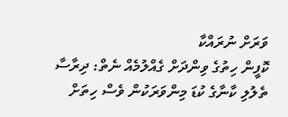ވަރަށް ނުރައްކާ
ކޮފީން ހިތުގެ ވިންދަށް ގެއްލުމެއް ނެތް: ދިރާސާ
ތެލުލި ކާނާގެ ކުޑަ މިންވަރަކުން ވެސް ހިތަށް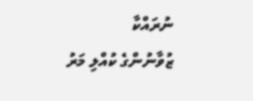ނުރައްކާ
ޒުވާނުންގެ ކުއްލި މަރު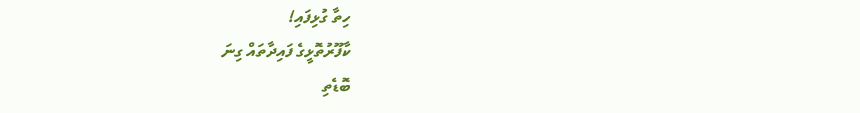ހިތާ ގުޅިފައި!
ކާފޫރުތޮޅީގެ ފައިދާތައް ގިނަ
ބޮޑެތި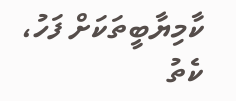ކާމިޔާބީތަކަށް ފަހު، ކެތު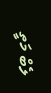ލެބް މަތީ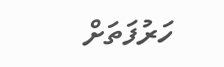ހަރުފަތަށް